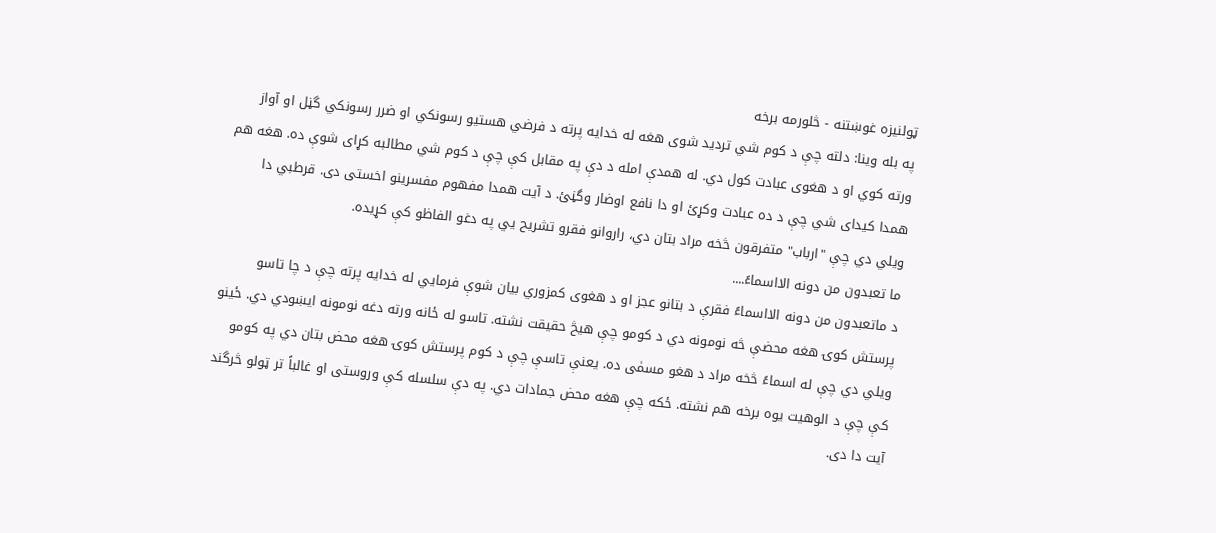ټولنيزه غوښتنه - څلورمه برخه
په بله وينا: دلته چې د کوم شي ترديد شوى هغه له خدايه پرته د فرضي هستيو رسونکي او ضرر رسونکي گڼل او آواز ورته کوي او د هغوى عبادت کول دي. له همدې امله د دې په مقابل کې چې د کوم شي مطالبه کړاى شوې ده. هغه هم همدا کيداى شي چې د ده عبادت وکړئ او دا نافع اوضار وگڼئ. د آيت همدا مفهوم مفسرينو اخستى دى. قرطبي دا ويلي دي چې "ارباب" متفرقون څخه مراد بتان دي، راروانو فقرو تشريح يي په دغو الفاظو کې کړيده.
ما تعبدون من دونه الااسماءً....
د ماتعبدون من دونه الااسماءً فقرې د بتانو عجز او د هغوى کمزوري بيان شوې فرمايي له خدايه پرته چې د چا تاسو پرستش کوۍ هغه محضې څه نومونه دي د کومو چې هيڅ حقيقت نشته. تاسو له ځانه ورته دغه نومونه ايښودي دي. ځينو ويلي دي چې له اسماءً څخه مراد د هغو مسمٰى ده. يعنې تاسې چې د کوم پرستش کوۍ هغه محض بتان دي په کومو کې چې د الوهيت يوه برخه هم نشته. ځکه چې هغه محض جمادات دي. په دې سلسله کې وروستى او غالباً تر ټولو څرگند آيت دا دى.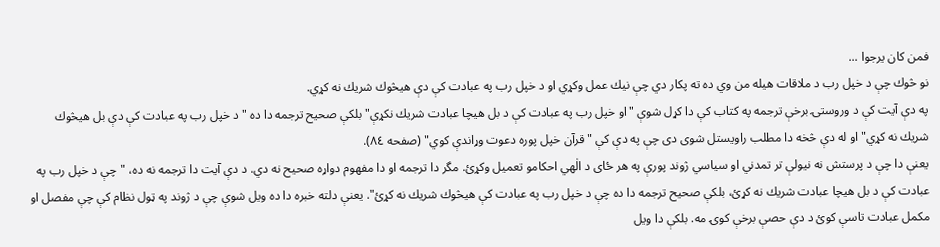فمن کان يرجوا ...
نو څوك چې د خپل رب د ملاقات هيله من وي ده ته پکار دي چې نيك عمل وکړي او د خپل رب په عبادت کې دې هيڅوك شريك نه کړي.
په دې آيت کې د وروستۍ برخې ترجمه په کتاب کې دا کړل شوې "او خپل رب په عبادت کې د بل هيچا عبادت شريك نکړې" بلکې صحيح ترجمه دا ده "د خپل رب په عبادت کې دې بل هيڅوك شريك نه کړي" او له دې څخه دا مطلب راويستل شوى دى چې په دې کې "قرآن خپل پوره دعوت وړاندې کوي" (صفحه ٨٤).
يعنې دا چې د پرستش نه نيولې تر تمدني او سياسي ژوند پورې په هر ځاى د الٰهي احکامو تعميل وکړئ. مگر دا ترجمه او دا مفهوم دواړه صحيح نه دي. د دې آيت دا ترجمه نه ده، "چې د خپل رب په عبادت کې د بل هيچا عبادت شريك نه کړئ، بلکې صحيح ترجمه دا ده چې د خپل رب په عبادت کې هيڅوك شريك نه کړئ". يعنې دلته خبره دا ده ويل شوې چې د ژوند په ټول نظام کې چې مفصل او مکمل عبادت تاسې کوئ د دې حصې برخې کوۍ مه. بلکې دا ويل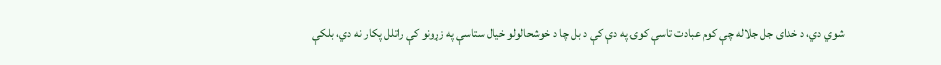شوي دي، د خداى جل جلاله چې کوم عبادت تاسې کوۍ په دې کې د بل چا د خوشحالولو خيال ستاسې په زړونو کې راتلل پکار نه دي، بلکې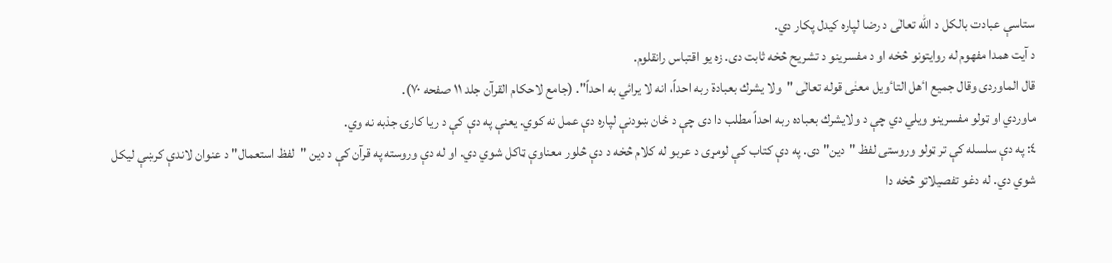ستاسې عبادت بالکل د الله تعالٰى د رضا لپاره کيدل پکار دي.
د آيت همدا مفهوم له روايتونو څخه او د مفسرينو د تشريح څخه ثابت دى. زه يو اقتباس رانقلوم.
قال الماوردى وقال جميع اٴهل التاٴويل معنٰى قوله تعالٰى "ولا يشرك بعبادة ربه احداً، انه لا يرائي به احداً". (جامع لاحکام القرآن جلد ١١ صفحه ٧٠).
ماوردي او ټولو مفسرينو ويلي دي چې د ولايشرك بعباده ربه احداً مطلب دا دى چې د ځان ښودنې لپاره دې عمل نه کوي. يعنې په دې کې د ريا کارۍ جذبه نه وي.
٤: په دې سلسله کې تر ټولو وروستى لفظ "دين" دى. په دې کتاب کې لومړى د عربو له کلام څخه د دې څلور معناوې ټاکل شوي دي. او له دې وروسته په قرآن کې د دين "لفظ استعمال" د عنوان لاندې کرښې ليکل شوي دي. له دغو تفصيلاتو څخه دا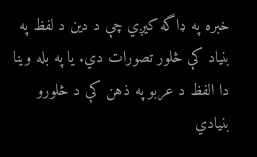خبره په ډاگه کيږي چې د دين د لفظ په بنياد کې څلور تصورات دي. يا په بله وينا دا الفظ د عربو په ذهن کې د څلورو بنيادي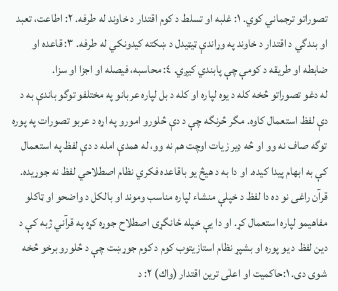تصوراتو ترجماني کوي. ١: غلبه او تسلط د کوم اقتدار د خاوند له طرفه. ٢: اطاعت، تعبد او بندگي د اقتدار د خاوند په وړاندې ټيټيدل د ښکته کيدونکي له طرفه. ٣: قاعده او ضابطه او طريقه د کومې چې پابندي کيږي. ٤: محاسبه، فيصله او اجزا او سزا.
له دغو تصوراتو څخه کله د يوه لپاره او کله د بل لپاره عربانو په مختلفو توگو باندې به د دې لفظ استعمال کاوه. مگر څرنگه چې د دې څلورو امورو په اړه د عربو تصورات په پوره توگه صاف نه وو او څه ډير زيات اوچت هم نه وو، له همدې امله د دې لفظ په استعمال کې به ابهام پيدا کيده. او دا به د هيڅ يو باقاعده فکري نظام اصطلاحي لفظ نه جوړيده.
قرآن راغى نو ده دا لفظ د خپلې منشاء لپاره مناسب وموند او بالکل د واضحو او ټاکلو مفاهيمو لپاره استعمال کړ. او دا يې خپله ځانگړى اصطلاح جوړه کړه په قرآني ژبه کې د دين لفظ د يو پوره او بشپړ نظام استازيتوب کوم د کوم جوړښت چې د څلورو برخو څخه شوى دى. ١:حاکميت او اعلٰى ترين اقتدار (واك) ٢: د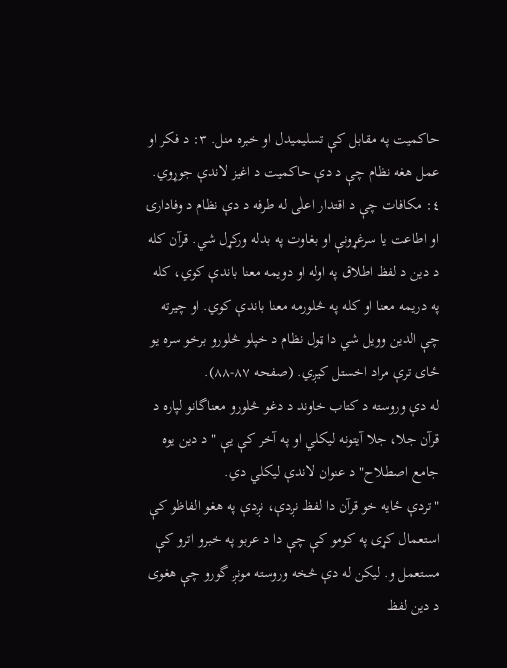حاکميت په مقابل کې تسليميدل او خبره منل. ٣: د فکر او عمل هغه نظام چې د دې حاکميت د اغيز لاندې جوړوي. ٤: مکافات چې د اقتدار اعلٰى له طرفه د دې نظام د وفادارۍ او اطاعت يا سرغړونې او بغاوت په بدله ورکړل شي. قرآن کله د دين د لفظ اطلاق په اوله او دويمه معنا باندې کوي، کله په دريمه معنا او کله په څلورمه معنا باندې کوي. او چيرته چې الدين وويل شي دا ټول نظام د خپلو څلورو برخو سره يو ځاى ترې مراد اخستل کيږي. (صفحه ٨٧-٨٨).
له دې وروسته د کتاب خاوند د دغو څلورو معناگانو لپاره د قرآن جلا، جلا آيتونه ليکلي او په آخر کې يې " د دين يوه جامع اصطلاح" د عنوان لاندې ليکلي دي.
"تردې ځايه خو قرآن دا لفظ نږدې، نږدې په هغو الفاظو کې استعمال کړى په کومو کې چې دا د عربو په خبرو اترو کې مستعمل و. ليکن له دې څخه وروسته مونږ گورو چې هغوى د دين لفظ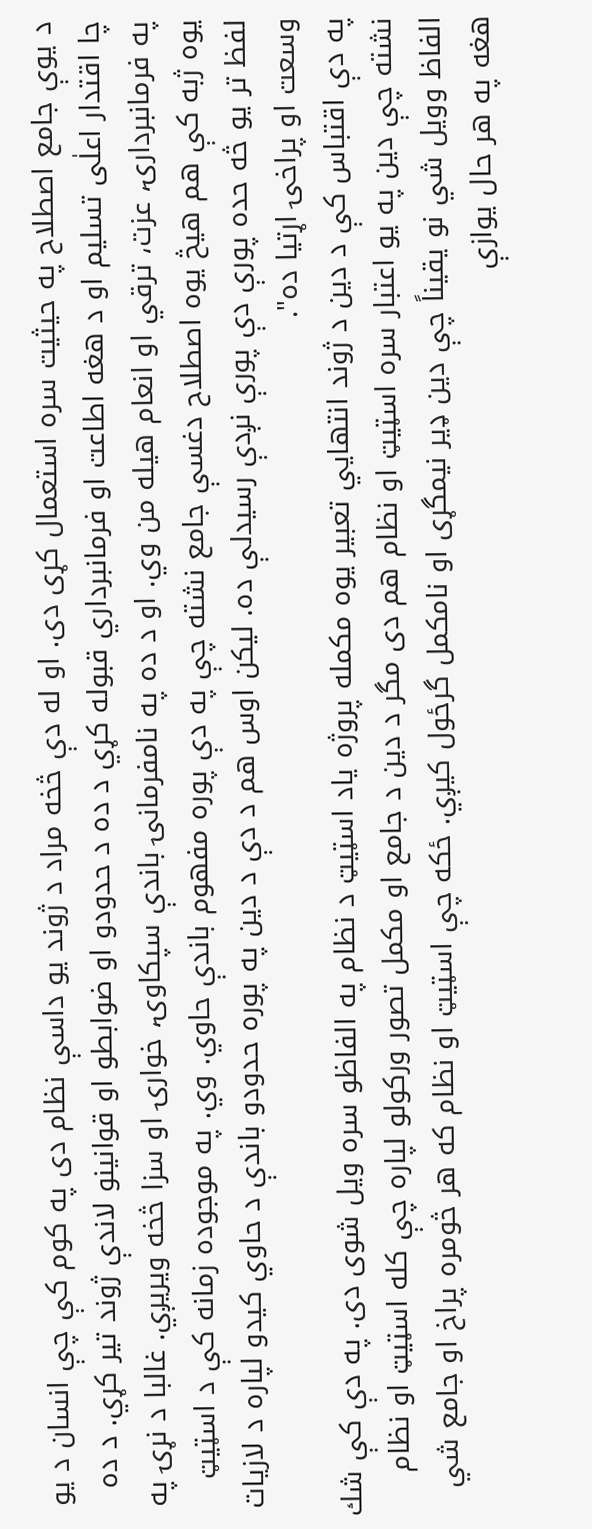د يوې جامع اصطلاح په حيثيت سره استعمال کړى دى. او له دې څخه مراد د ژوند يو داسې نظام دى په کوم کې چې انسان د يو چا اقتدار اعلٰى تسليم او د هغه اطاعت او فرمانبرداري قبوله کړي د ده د حدودو او ضوابطو او قوانينو لاندې ژوند تير کړي. د ده په فرمانبردارۍ، عزت، ترقي او انعام هيله من وي. او د ده په نامفرمانۍ باندې سپکاوۍ، خوارۍ او سزا څخه ويريږي. غالبا د نړۍ په يوه ژبه کې هم هيڅ يوه اصطلاح دغسې جامع نشته چې په دې پوره مفهوم باندې حاوي. وي. په موجوده زمانه کې د اسټيټ لفظ تر يو څه حده پورې دې پورې نږدې رسيدلې ده. ليکن اوس هم د دې د دين په پوره حدودو باندې د حاوي کيدو لپاره د لازيات وسعت او پراخۍ اړتيا ده".
په دې اقتباس کې د دين د ژوند انتهايي تعبير يوه مکمله پروژه ياد اسټيټ د نظام په الفاظو سره ويل شوى دى. په دې کې شك نشته چې دين په يو اعتبار سره اسټيټ او نظام هم دى مگر د دين د جامع او مکمل تصور ورکولو لپاره چې کله اسټيټ او نظام الفاظ وويل شي نو يقيناً چې دين ډير نيمگړى او نامکمل گرځول کيږي. ځکه چې اسټيټ او نظام که هر څومره پراخ او جامع شي هغه په هر حال يوازې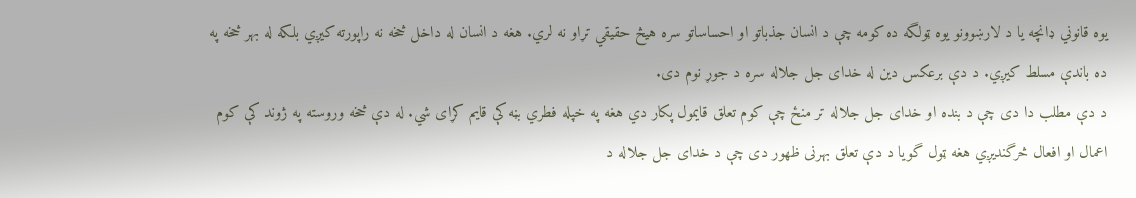يوه قانوني ډانچه يا د لارښوونو يوه ټولگه ده کومه چې د انسان جذباتو او احساساتو سره هيڅ حقيقي تړاو نه لري. هغه د انسان له داخل څخه نه راپورته کيږي بلکه له بهر څخه په ده باندې مسلط کيږي. د دې برعکس دين له خداى جل جلاله سره د جوړ نوم دى.
د دې مطلب دا دى چې د بنده او خداى جل جلاله تر منځ چې کوم تعلق قايمول پکار دي هغه په خپله فطري بڼه کې قايم کړاى شي. له دې څخه وروسته په ژوند کې کوم اعمال او افعال څرگنديږي هغه ټول گويا د دې تعلق بهرنى ظهور دى چې د خداى جل جلاله د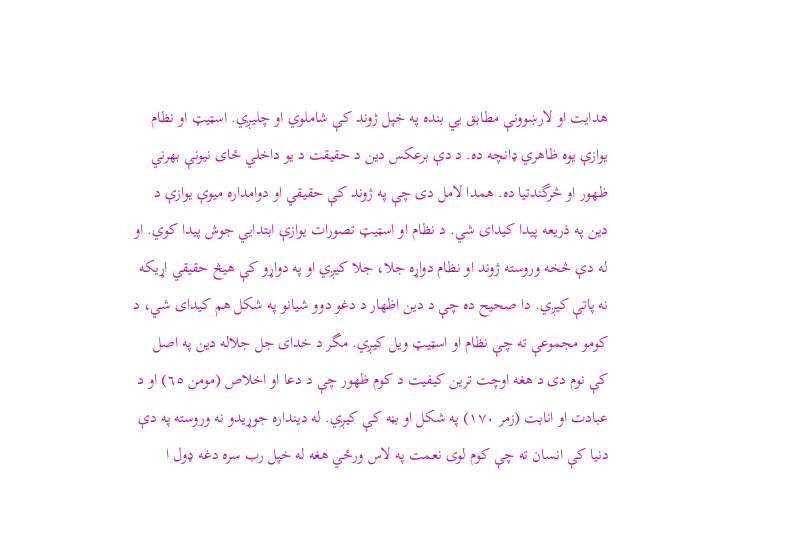هدايت او لارښوونې مطابق يي بنده په خپل ژوند کې شاملوي او چليږي. اسټيټ او نظام يوازې يوه ظاهري ډانچه ده. د دې برعکس دين د حقيقت د يو داخلي ځاى نيونې بهرني ظهور او څرگندتيا ده. همدا لامل دى چې په ژوند کې حقيقي او دوامداره ميوې يوازې د دين په ذريعه پيدا کيداى شي. د نظام او اسټيټ تصورات يوازې ابتدايي جوش پيدا کوي. او له دې څخه وروسته ژوند او نظام دواړه جلا، جلا کيږي او په دواړو کې هيڅ حقيقي اړيکه نه پاتې کيږي. دا صحيح ده چې د دين اظهار د دغو دوو شيانو په شکل هم کيداى شي، د کومو مجموعې ته چې نظام او اسټيټ ويل کيږي. مگر د خداى جل جلاله دين په اصل کې نوم دى د هغه اوچت ترين کيفيت د کوم ظهور چې د دعا او اخلاص (مومن ٦٥) او د عبادت او انابت (زمر ١٧٠) په شکل او بڼه کې کيږي. له دينداره جوړيدو نه وروسته په دې دنيا کې انسان ته چې کوم لوى نعمت په لاس ورځي هغه له خپل رب سره دغه ډول ا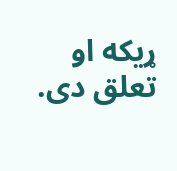ړيکه او تعلق دى.